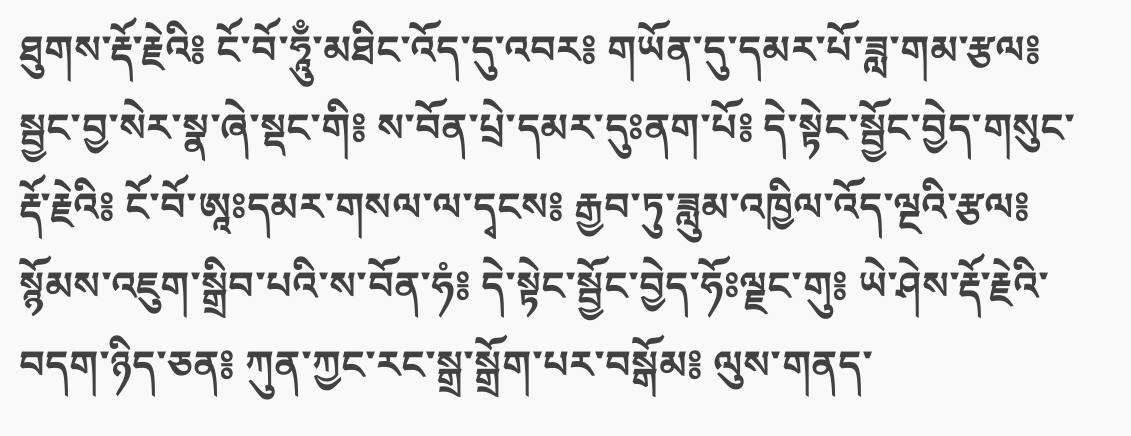ཐུགས་རྡོ་རྗེའི༔ ངོ་བོ་ཧཱུྃ་མཐིང་འོད་དུ་འབར༔ གཡོན་དུ་དམར་པོ་ཟླ་གམ་རྩལ༔ སྦྱང་བྱ་སེར་སྣ་ཞེ་སྡང་གི༔ ས་བོན་པྲེ་དམར་དུཿནག་པོ༔ དེ་སྟེང་སྦྱོང་བྱེད་གསུང་རྡོ་རྗེའི༔ ངོ་བོ་ཨཱཿདམར་གསལ་ལ་དྭངས༔ རྒྱབ་ཏུ་ཟླུམ་འཁྱིལ་འོད་ལྔའི་རྩལ༔ སྙོམས་འཇུག་སྒྲིབ་པའི་ས་བོན་ཧཾ༔ དེ་སྟེང་སྦྱོང་བྱེད་ཧོཿལྗང་གུ༔ ཡེ་ཤེས་རྡོ་རྗེའི་བདག་ཉིད་ཅན༔ ཀུན་ཀྱང་རང་སྒྲ་སྒྲོག་པར་བསྒོམ༔ ལུས་གནད་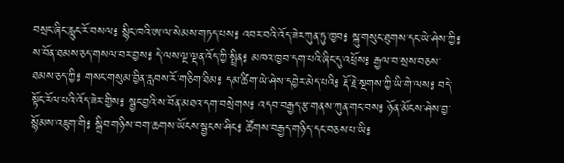བསྲང་ཞིང་རླུང་རོ་བསལ༔ སྙིང་ཁའི་ཨ་ལ་སེམས་གཏད་པས༔ འབར་བའི་འོད་ཟེར་ཀུན་ཏུ་ཁྱབ༔ སྐུ་གསུང་ཐུགས་དང་ཡེ་ཤེས་ཀྱི༔ ས་བོན་ཐམས་ཅད་གསལ་བར་བྱས༔ དེ་ལས་ལྔ་ལྡན་འོད་ཀྱི་སྤྲིན༔ མཁའ་ཁྱབ་དག་པའི་ཞིང་དུ་འཕྲོས༔ རྒྱལ་བ་སྲས་བཅས་ཐམས་ཅད་ཀྱི༔ གསང་གསུམ་བྱིན་རླབས་རོ་གཅིག་ཐིམ༔ དམ་ཚིག་ཡེ་ཤེས་དབྱེར་མེད་པའི༔ རྡོ་རྗེ་སྔགས་ཀྱི་ཡི་གེ་ལས༔ བདེ་སྟོང་རོལ་པའི་འོད་ཟེར་གྱིས༔ སྦྱང་བྱའི་ས་བོན་མཐའ་དག་བསྲེགས༔ འདབ་བརྒྱད་རྩ་གནས་ཀུན་གང་བས༔ ཉོན་མོངས་ཤེས་བྱ་སྙོམས་འཇུག་གི༔ སྒྲིབ་གཉིས་བག་ཆགས་ཡོངས་སྦྱངས་ཤིང༔ ཚོགས་བརྒྱད་གཉིད་དང་བཅས་པ་ཡི༔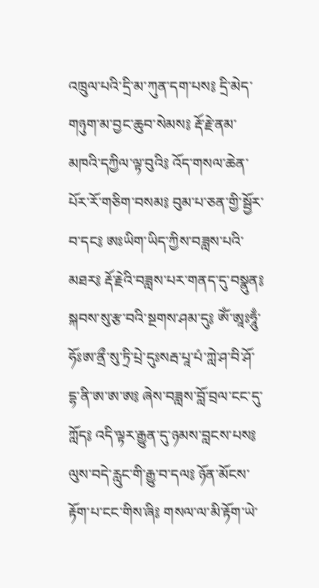འཁྲུལ་པའི་དྲི་མ་ཀུན་དག་པས༔ དྲི་མེད་གཉུག་མ་བྱང་ཆུབ་སེམས༔ རྡོ་རྗེ་ནམ་མཁའི་དཀྱིལ་ལྟ་བུའི༔ འོད་གསལ་ཆེན་པོར་རོ་གཅིག་བསམ༔ བུམ་པ་ཅན་གྱི་སྦྱོར་བ་དང༔ ཨཿཡིག་ཡིད་ཀྱིས་བཟླས་པའི་མཐར༔ རྡོ་རྗེའི་བཟླས་པར་གནད་དུ་བསྣུན༔ སྐབས་སུ་རྩ་བའི་སྔགས་ཤམ་དུ༔ ཨོཾ་ཨཱཿཧཱུྃ་ཧོཿཨ་ནྲྀ་སུ་ཏྲི་པྲེ་དུཿསརྦ་པཱ་པཾ་ཀླེ་ཤ་བི་ཤོ་དྷ་ནི་ཨ་ཨ་ཨ༔ ཞེས་བཟླས་བློ་བྲལ་ངང་དུ་ཀློད༔ འདི་ལྟར་རྒྱུན་དུ་ཉམས་བླངས་པས༔ ལུས་བདེ་རླུང་གི་རྒྱུ་བ་དལ༔ ཉོན་མོངས་རྟོག་པ་ངང་གིས་ཞི༔ གསལ་ལ་མི་རྟོག་ཡེ་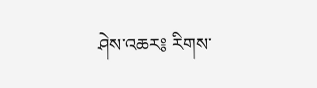ཤེས་འཆར༔ རིགས་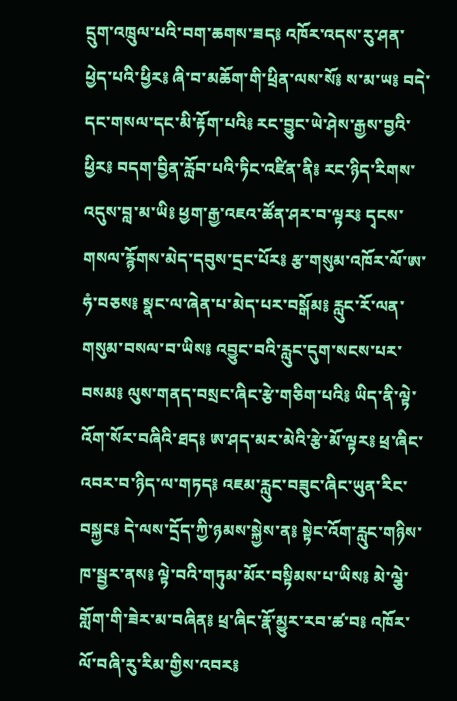དྲུག་འཁྲུལ་པའི་བག་ཆགས་ཟད༔ འཁོར་འདས་རུ་ཤན་ཕྱེད་པའི་ཕྱིར༔ ཞི་བ་མཆོག་གི་ཕྲིན་ལས་སོ༔ ས་མ་ཡ༔ བདེ་དང་གསལ་དང་མི་རྟོག་པའི༔ རང་བྱུང་ཡེ་ཤེས་རྒྱས་བྱའི་ཕྱིར༔ བདག་བྱིན་རློབ་པའི་ཏིང་འཛིན་ནི༔ རང་ཉིད་རིགས་འདུས་བླ་མ་ཡི༔ ཕྱག་རྒྱ་འཇའ་ཚོན་ཤར་བ་ལྟར༔ དྭངས་གསལ་རྙོགས་མེད་དབུས་དྲང་པོར༔ རྩ་གསུམ་འཁོར་ལོ་ཨ་ཧཾ་བཅས༔ སྣང་ལ་ཞེན་པ་མེད་པར་བསྒོམ༔ རླུང་རོ་ལན་གསུམ་བསལ་བ་ཡིས༔ འབྱུང་བའི་རླུང་དུག་སངས་པར་བསམ༔ ལུས་གནད་བསྲང་ཞིང་རྩེ་གཅིག་པའི༔ ཡིད་ནི་ལྟེ་འོག་སོར་བཞིའི་ཐད༔ ཨ་ཤད་མར་མེའི་རྩེ་མོ་ལྟར༔ ཕྲ་ཞིང་འབར་བ་ཉིད་ལ་གཏད༔ འཇམ་རླུང་བཟུང་ཞིང་ཡུན་རིང་བསྐྱང༔ དེ་ལས་དྲོད་ཀྱི་ཉམས་སྐྱེས་ན༔ སྟེང་འོག་རླུང་གཉིས་ཁ་སྦྱར་ནས༔ ལྟེ་བའི་གཏུམ་མོར་བསྟིམས་པ་ཡིས༔ མེ་ལྕེ་གློག་གི་ཟེར་མ་བཞིན༔ ཕྲ་ཞིང་རྣོ་མྱུར་རབ་ཚ་བ༔ འཁོར་ལོ་བཞི་རུ་རིམ་གྱིས་འབར༔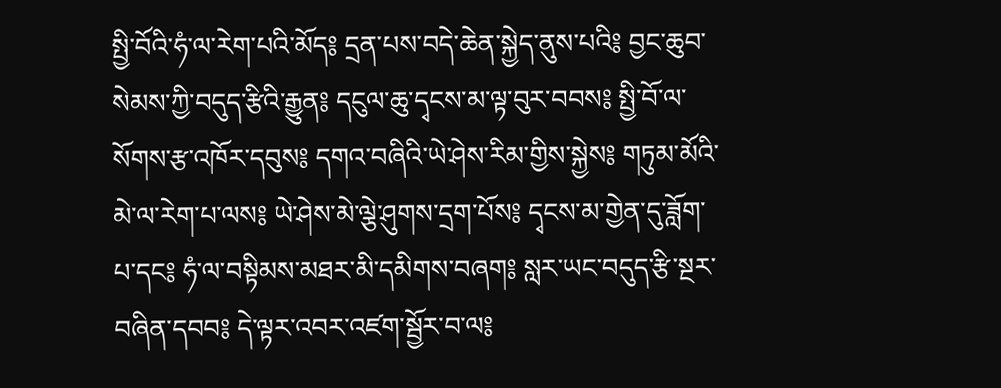སྤྱི་བོའི་ཧཾ་ལ་རེག་པའི་མོད༔ དྲན་པས་བདེ་ཆེན་སྐྱེད་ནུས་པའི༔ བྱང་ཆུབ་སེམས་ཀྱི་བདུད་རྩིའི་རྒྱུན༔ དངུལ་ཆུ་དྭངས་མ་ལྟ་བུར་བབས༔ སྤྱི་བོ་ལ་སོགས་རྩ་འཁོར་དབུས༔ དགའ་བཞིའི་ཡེ་ཤེས་རིམ་གྱིས་སྐྱེས༔ གཏུམ་མོའི་མེ་ལ་རེག་པ་ལས༔ ཡེ་ཤེས་མེ་ལྕེ་ཤུགས་དྲག་པོས༔ དྭངས་མ་གྱེན་དུ་ཟློག་པ་དང༔ ཧཾ་ལ་བསྟིམས་མཐར་མི་དམིགས་བཞག༔ སླར་ཡང་བདུད་རྩི་སྔར་བཞིན་དབབ༔ དེ་ལྟར་འབར་འཛག་སྦྱོར་བ་ལ༔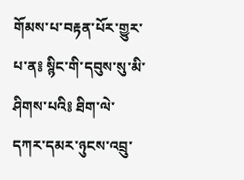གོམས་པ་བརྟན་པོར་གྱུར་པ་ན༔ སྙིང་གི་དབུས་སུ་མི་ཤིགས་པའི༔ ཐིག་ལེ་དཀར་དམར་ཉུངས་འབྲུ་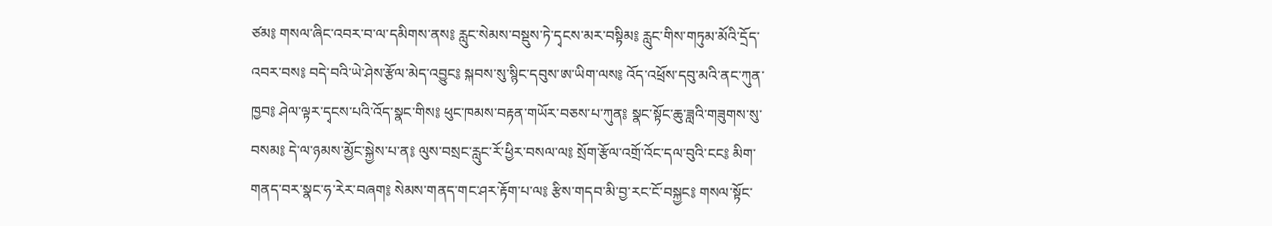ཙམ༔ གསལ་ཞིང་འབར་བ་ལ་དམིགས་ནས༔ རླུང་སེམས་བསྡུས་ཏེ་དྭངས་མར་བསྟིམ༔ རླུང་གིས་གཏུམ་མོའི་དྲོད་འབར་བས༔ བདེ་བའི་ཡེ་ཤེས་རྩོལ་མེད་འབྱུང༔ སྐབས་སུ་སྙིང་དབུས་ཨ་ཡིག་ལས༔ འོད་འཕྲོས་དབུ་མའི་ནང་ཀུན་ཁྱབ༔ ཤེལ་ལྟར་དྭངས་པའི་འོད་སྣང་གིས༔ ཕུང་ཁམས་བརྟན་གཡོར་བཅས་པ་ཀུན༔ སྣང་སྟོང་ཆུ་ཟླའི་གཟུགས་སུ་བསམ༔ དེ་ལ་ཉམས་མྱོང་སྐྱེས་པ་ན༔ ལུས་བསྲང་རླུང་རོ་ཕྱིར་བསལ་ལ༔ སྲོག་རྩོལ་འགྲོ་འོང་དལ་བུའི་ངང༔ མིག་གནད་བར་སྣང་ཧ་རེར་བཞག༔ སེམས་གནད་གང་ཤར་རྟོག་པ་ལ༔ རྩིས་གདབ་མི་བྱ་རང་ངོ་བསྐྱང༔ གསལ་སྟོང་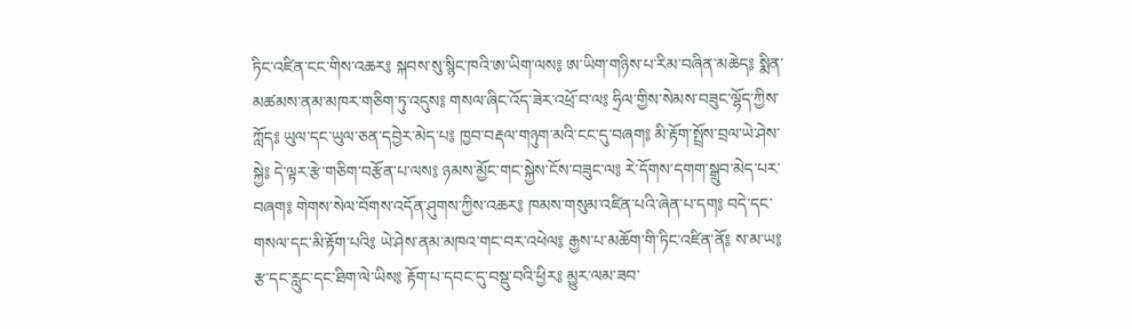ཏིང་འཛིན་ངང་གིས་འཆར༔ སྐབས་སུ་སྙིང་ཁའི་ཨ་ཡིག་ལས༔ ཨ་ཡིག་གཉིས་པ་རིམ་བཞིན་མཆེད༔ སྨིན་མཚམས་ནམ་མཁར་གཅིག་ཏུ་འདུས༔ གསལ་ཞིང་འོད་ཟེར་འཕྲོ་བ་ལ༔ ཧྲིལ་གྱིས་སེམས་བཟུང་ལྷོད་ཀྱིས་ཀློད༔ ཡུལ་དང་ཡུལ་ཅན་དབྱེར་མེད་པ༔ ཁྱབ་བརྡལ་གཉུག་མའི་ངང་དུ་བཞག༔ མི་རྟོག་སྤྲོས་བྲལ་ཡེ་ཤེས་སྐྱེ༔ དེ་ལྟར་རྩེ་གཅིག་བརྩོན་པ་ལས༔ ཉམས་མྱོང་གང་སྐྱེས་ངོས་བཟུང་ལ༔ རེ་དོགས་དགག་སྒྲུབ་མེད་པར་བཞག༔ གེགས་སེལ་བོགས་འདོན་ཤུགས་ཀྱིས་འཆར༔ ཁམས་གསུམ་འཛིན་པའི་ཞེན་པ་དག༔ བདེ་དང་གསལ་དང་མི་རྟོག་པའི༔ ཡེ་ཤེས་ནམ་མཁའ་གང་བར་འཕེལ༔ རྒྱས་པ་མཆོག་གི་ཏིང་འཛིན་ནོ༔ ས་མ་ཡ༔ རྩ་དང་རླུང་དང་ཐིག་ལེ་ཡིས༔ རྟོག་པ་དབང་དུ་བསྡུ་བའི་ཕྱིར༔ མྱུར་ལམ་ཟབ་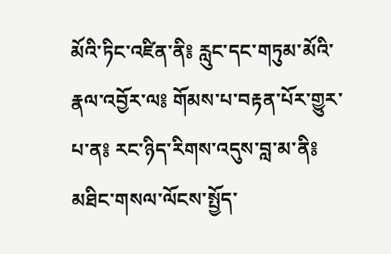མོའི་ཏིང་འཛིན་ནི༔ རླུང་དང་གཏུམ་མོའི་རྣལ་འབྱོར་ལ༔ གོམས་པ་བརྟན་པོར་གྱུར་པ་ན༔ རང་ཉིད་རིགས་འདུས་བླ་མ་ནི༔ མཐིང་གསལ་ལོངས་སྤྱོད་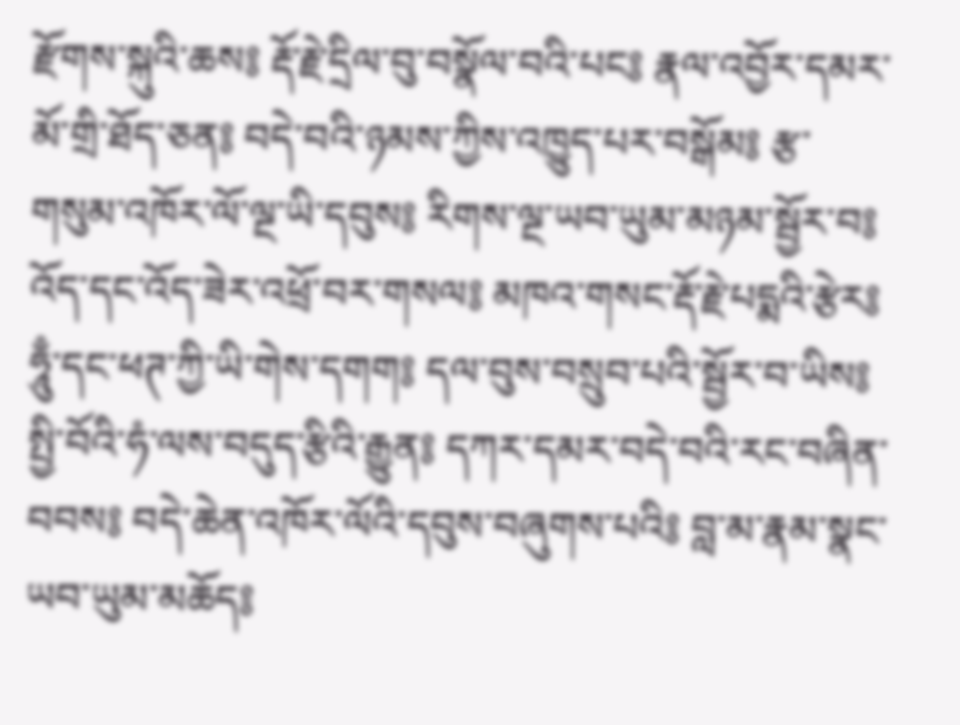རྫོགས་སྐུའི་ཆས༔ རྡོ་རྗེ་དྲིལ་བུ་བསྣོལ་བའི་པང༔ རྣལ་འབྱོར་དམར་མོ་གྲི་ཐོད་ཅན༔ བདེ་བའི་ཉམས་ཀྱིས་འཁྱུད་པར་བསྒོམ༔ རྩ་གསུམ་འཁོར་ལོ་ལྔ་ཡི་དབུས༔ རིགས་ལྔ་ཡབ་ཡུམ་མཉམ་སྦྱོར་བ༔ འོད་དང་འོད་ཟེར་འཕྲོ་བར་གསལ༔ མཁའ་གསང་རྡོ་རྗེ་པདྨའི་རྩེར༔ ཧཱུྃ་དང་ཕཊ་ཀྱི་ཡི་གེས་དགག༔ དལ་བུས་བསྲུབ་པའི་སྦྱོར་བ་ཡིས༔ སྤྱི་བོའི་ཧཾ་ལས་བདུད་རྩིའི་རྒྱུན༔ དཀར་དམར་བདེ་བའི་རང་བཞིན་བབས༔ བདེ་ཆེན་འཁོར་ལོའི་དབུས་བཞུགས་པའི༔ བླ་མ་རྣམ་སྣང་ཡབ་ཡུམ་མཆོད༔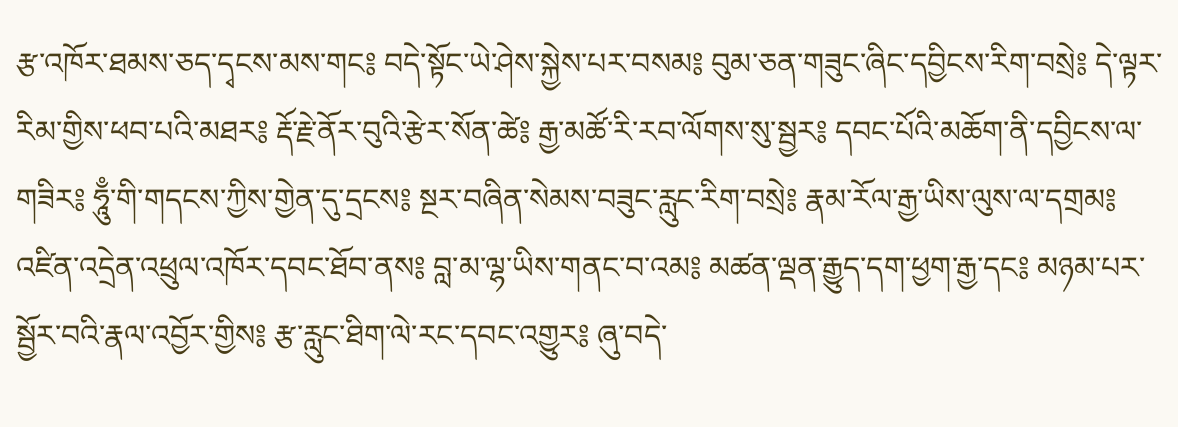རྩ་འཁོར་ཐམས་ཅད་དྭངས་མས་གང༔ བདེ་སྟོང་ཡེ་ཤེས་སྐྱེས་པར་བསམ༔ བུམ་ཅན་གཟུང་ཞིང་དབྱིངས་རིག་བསྲེ༔ དེ་ལྟར་རིམ་གྱིས་ཕབ་པའི་མཐར༔ རྡོ་རྗེ་ནོར་བུའི་རྩེར་སོན་ཚེ༔ རྒྱ་མཚོ་རི་རབ་ལོགས་སུ་སྦྱར༔ དབང་པོའི་མཆོག་ནི་དབྱིངས་ལ་གཟིར༔ ཧཱུྃ་གི་གདངས་ཀྱིས་གྱེན་དུ་དྲངས༔ སྔར་བཞིན་སེམས་བཟུང་རླུང་རིག་བསྲེ༔ རྣམ་རོལ་རྒྱ་ཡིས་ལུས་ལ་དགྲམ༔ འཛིན་འདྲེན་འཕྲུལ་འཁོར་དབང་ཐོབ་ནས༔ བླ་མ་ལྷ་ཡིས་གནང་བ་འམ༔ མཚན་ལྡན་རྒྱུད་དག་ཕྱག་རྒྱ་དང༔ མཉམ་པར་སྦྱོར་བའི་རྣལ་འབྱོར་གྱིས༔ རྩ་རླུང་ཐིག་ལེ་རང་དབང་འགྱུར༔ ཞུ་བདེ་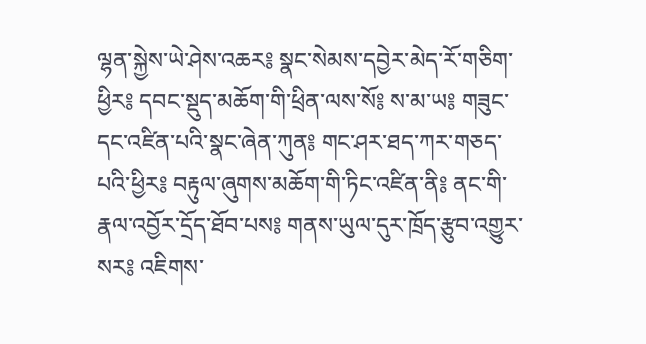ལྷན་སྐྱེས་ཡེ་ཤེས་འཆར༔ སྣང་སེམས་དབྱེར་མེད་རོ་གཅིག་ཕྱིར༔ དབང་སྡུད་མཆོག་གི་ཕྲིན་ལས་སོ༔ ས་མ་ཡ༔ གཟུང་དང་འཛིན་པའི་སྣང་ཞེན་ཀུན༔ གང་ཤར་ཐད་ཀར་གཅད་པའི་ཕྱིར༔ བརྟུལ་ཞུགས་མཆོག་གི་ཏིང་འཛིན་ནི༔ ནང་གི་རྣལ་འབྱོར་དྲོད་ཐོབ་པས༔ གནས་ཡུལ་དུར་ཁྲོད་རྩུབ་འགྱུར་སར༔ འཇིགས་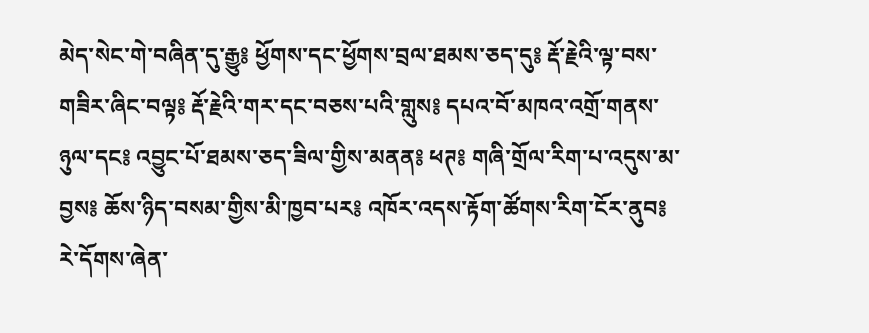མེད་སེང་གེ་བཞིན་དུ་རྒྱུ༔ ཕྱོགས་དང་ཕྱོགས་བྲལ་ཐམས་ཅད་དུ༔ རྡོ་རྗེའི་ལྟ་བས་གཟིར་ཞིང་བལྟ༔ རྡོ་རྗེའི་གར་དང་བཅས་པའི་གླུས༔ དཔའ་བོ་མཁའ་འགྲོ་གནས་ཉུལ་དང༔ འབྱུང་པོ་ཐམས་ཅད་ཟིལ་གྱིས་མནན༔ ཕཊ༔ གཞི་གྲོལ་རིག་པ་འདུས་མ་བྱས༔ ཆོས་ཉིད་བསམ་གྱིས་མི་ཁྱབ་པར༔ འཁོར་འདས་རྟོག་ཚོགས་རིག་ངོར་ནུབ༔ རེ་དོགས་ཞེན་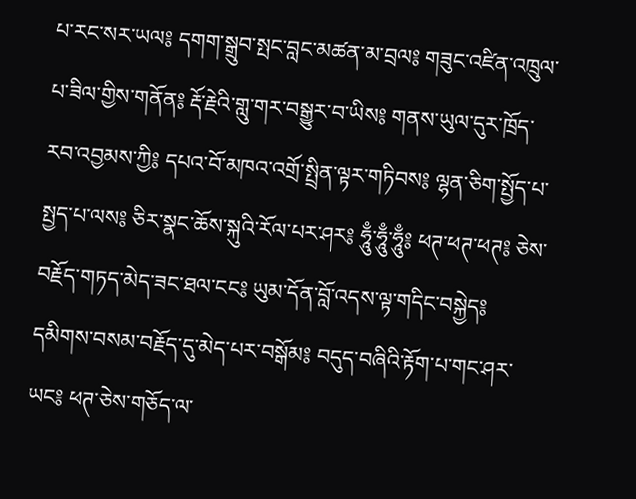པ་རང་སར་ཡལ༔ དགག་སྒྲུབ་སྤང་བླང་མཚན་མ་བྲལ༔ གཟུང་འཛིན་འཁྲུལ་པ་ཟིལ་གྱིས་གནོན༔ རྡོ་རྗེའི་གླུ་གར་བསྒྱུར་བ་ཡིས༔ གནས་ཡུལ་དུར་ཁྲོད་རབ་འབྱམས་ཀྱི༔ དཔའ་བོ་མཁའ་འགྲོ་སྤྲིན་ལྟར་གཏིབས༔ ལྷན་ཅིག་སྤྱོད་པ་སྤྱད་པ་ལས༔ ཅིར་སྣང་ཆོས་སྐུའི་རོལ་པར་ཤར༔ ཧཱུྃ་ཧཱུྃ་ཧཱུྃ༔ ཕཊ་ཕཊ་ཕཊ༔ ཅེས་བརྗོད་གཏད་མེད་ཟང་ཐལ་ངང༔ ཡུམ་དོན་བློ་འདས་ལྟ་གདིང་བསྐྱེད༔ དམིགས་བསམ་བརྗོད་དུ་མེད་པར་བསྒོམ༔ བདུད་བཞིའི་རྟོག་པ་གང་ཤར་ཡང༔ ཕཊ་ཅེས་གཅོད་ལ་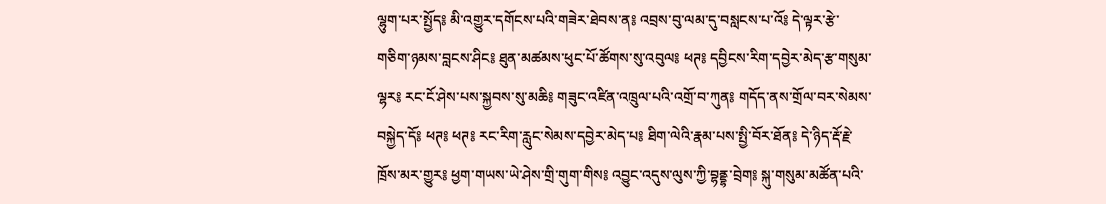ལྷུག་པར་སྤྱོད༔ མི་འགྱུར་དགོངས་པའི་གཟེར་ཐེབས་ན༔ འབྲས་བུ་ལམ་དུ་བསླངས་པ་འོ༔ དེ་ལྟར་རྩེ་གཅིག་ཉམས་བླངས་ཤིང༔ ཐུན་མཚམས་ཕུང་པོ་ཚོགས་སུ་འབུལ༔ ཕཊ༔ དབྱིངས་རིག་དབྱེར་མེད་རྩ་གསུམ་ལྷར༔ རང་ངོ་ཤེས་པས་སྐྱབས་སུ་མཆི༔ གཟུང་འཛིན་འཁྲུལ་པའི་འགྲོ་བ་ཀུན༔ གདོད་ནས་གྲོལ་བར་སེམས་བསྐྱེད་དོ༔ ཕཊ༔ ཕཊ༔ རང་རིག་རླུང་སེམས་དབྱེར་མེད་པ༔ ཐིག་ལེའི་རྣམ་པས་སྤྱི་བོར་ཐོན༔ དེ་ཉིད་རྡོ་རྗེ་ཁྲོས་མར་གྱུར༔ ཕྱག་གཡས་ཡེ་ཤེས་གྲི་གུག་གིས༔ འབྱུང་འདུས་ལུས་ཀྱི་བྷནྡྷ་བྲེག༔ སྐུ་གསུམ་མཚོན་པའི་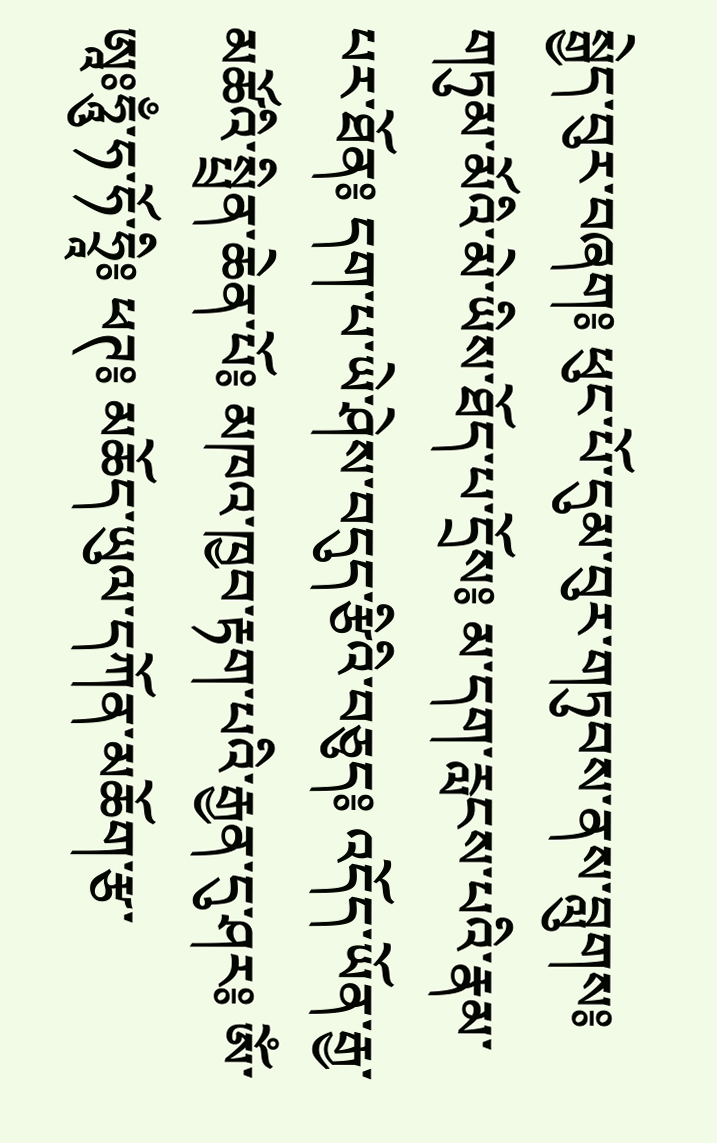སྒྱེད་བུར་བཞག༔ ཕུང་པོ་དུམ་བུར་གཏུབས་ནས་བླུགས༔ གཏུམ་མོའི་མེ་ཡིས་ཐོད་པ་དྲོས༔ མ་དག་རླངས་པའི་རྣམ་པར་ཐོན༔ དག་པ་ཡེ་ཤེས་བདུད་རྩིའི་བཅུད༔ འདོད་ཡོན་རྒྱ་མཚོའི་སྤྲིན་ཆེན་པོ༔ མཁའ་ཁྱབ་རྟག་པའི་རྒྱན་དུ་ཤར༔ ཨོཾ་ཨཱཿཧཱུྃ་ཧ་ཧོ་ཧྲཱི༔ ཕཊ༔ མཆོད་ཡུལ་དཀོན་མཆོག་རྩ་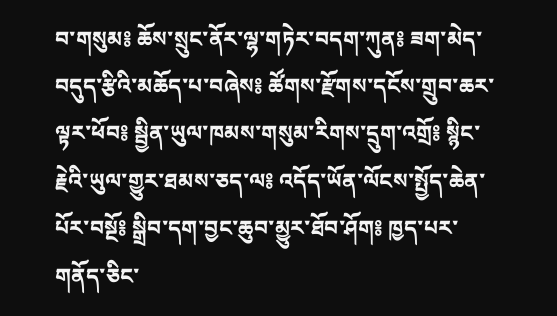བ་གསུམ༔ ཆོས་སྲུང་ནོར་ལྷ་གཏེར་བདག་ཀུན༔ ཟག་མེད་བདུད་རྩིའི་མཆོད་པ་བཞེས༔ ཚོགས་རྫོགས་དངོས་གྲུབ་ཆར་ལྟར་ཕོབ༔ སྦྱིན་ཡུལ་ཁམས་གསུམ་རིགས་དྲུག་འགྲོ༔ སྙིང་རྗེའི་ཡུལ་གྱུར་ཐམས་ཅད་ལ༔ འདོད་ཡོན་ལོངས་སྤྱོད་ཆེན་པོར་བསྔོ༔ སྒྲིབ་དག་བྱང་ཆུབ་མྱུར་ཐོབ་ཤོག༔ ཁྱད་པར་གནོད་ཅིང་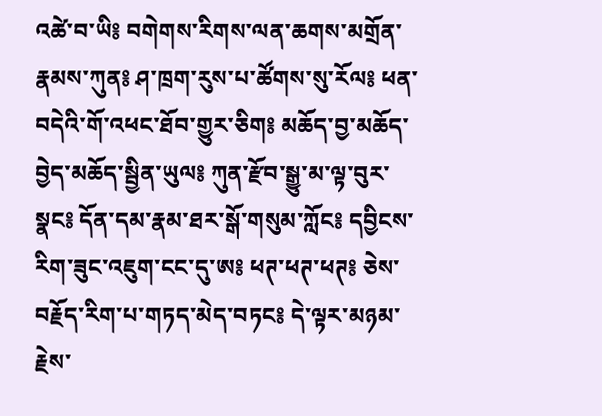འཚེ་བ་ཡི༔ བགེགས་རིགས་ལན་ཆགས་མགྲོན་རྣམས་ཀུན༔ ཤ་ཁྲག་རུས་པ་ཚོགས་སུ་རོལ༔ ཕན་བདེའི་གོ་འཕང་ཐོབ་གྱུར་ཅིག༔ མཆོད་བྱ་མཆོད་བྱེད་མཆོད་སྦྱིན་ཡུལ༔ ཀུན་རྫོབ་སྒྱུ་མ་ལྟ་བུར་སྣང༔ དོན་དམ་རྣམ་ཐར་སྒོ་གསུམ་ཀློང༔ དབྱིངས་རིག་ཟུང་འཇུག་ངང་དུ་ཨ༔ ཕཊ་ཕཊ་ཕཊ༔ ཅེས་བརྗོད་རིག་པ་གཏད་མེད་བཏང༔ དེ་ལྟར་མཉམ་རྗེས་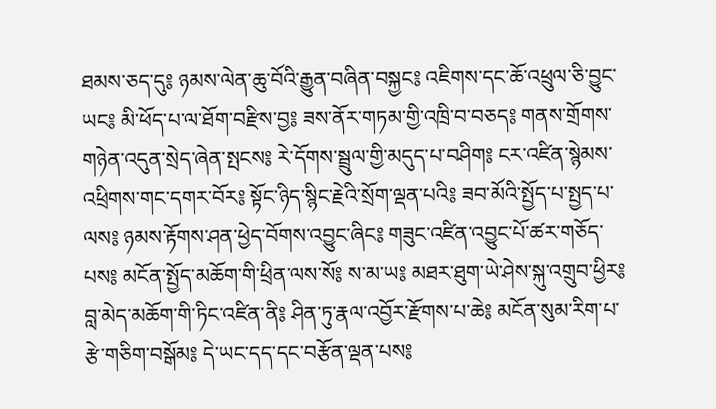ཐམས་ཅད་དུ༔ ཉམས་ལེན་ཆུ་བོའི་རྒྱུན་བཞིན་བསྐྱང༔ འཇིགས་དང་ཆོ་འཕྲུལ་ཅི་བྱུང་ཡང༔ མི་ཕོད་པ་ལ་ཐོག་བརྫིས་བྱ༔ ཟས་ནོར་གཏམ་གྱི་འཁྲི་བ་བཅད༔ གནས་གྲོགས་གཉེན་འདུན་སྲེད་ཞེན་སྤངས༔ རེ་དོགས་སྦྲུལ་གྱི་མདུད་པ་བཤིག༔ ངར་འཛིན་སྙེམས་འཕྲིགས་གང་དགར་བོར༔ སྟོང་ཉིད་སྙིང་རྗེའི་སྲོག་ལྡན་པའི༔ ཟབ་མོའི་སྤྱོད་པ་སྤྱད་པ་ལས༔ ཉམས་རྟོགས་ཤན་ཕྱེད་བོགས་འབྱུང་ཞིང༔ གཟུང་འཛིན་འབྱུང་པོ་ཚར་གཅོད་པས༔ མངོན་སྤྱོད་མཆོག་གི་ཕྲིན་ལས་སོ༔ ས་མ་ཡ༔ མཐར་ཐུག་ཡེ་ཤེས་སྐུ་འགྲུབ་ཕྱིར༔ བླ་མེད་མཆོག་གི་ཏིང་འཛིན་ནི༔ ཤིན་ཏུ་རྣལ་འབྱོར་རྫོགས་པ་ཆེ༔ མངོན་སུམ་རིག་པ་རྩེ་གཅིག་བསྒོམ༔ དེ་ཡང་དད་དང་བརྩོན་ལྡན་པས༔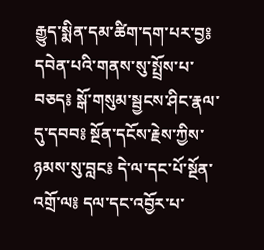རྒྱུད་སྨིན་དམ་ཚིག་དག་པར་བྱ༔ དབེན་པའི་གནས་སུ་སྤྲོས་པ་བཅད༔ སྒོ་གསུམ་སྦྱངས་ཤིང་རྣལ་དུ་དབབ༔ སྔོན་དངོས་རྗེས་ཀྱིས་ཉམས་སུ་བླང༔ དེ་ལ་དང་པོ་སྔོན་འགྲོ་ལ༔ དལ་དང་འབྱོར་པ་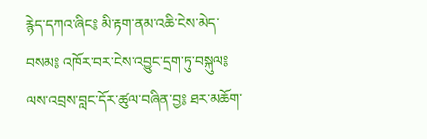རྙེད་དཀའ་ཞིང༔ མི་རྟག་ནམ་འཆི་ངེས་མེད་བསམ༔ འཁོར་བར་ངེས་འབྱུང་དྲག་ཏུ་བསྐུལ༔ ལས་འབྲས་བླང་དོར་ཚུལ་བཞིན་བྱ༔ ཐར་མཆོག་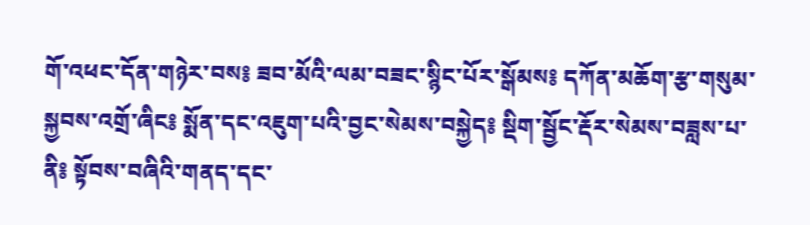གོ་འཕང་དོན་གཉེར་བས༔ ཟབ་མོའི་ལམ་བཟང་སྙིང་པོར་སྒོམས༔ དཀོན་མཆོག་རྩ་གསུམ་སྐྱབས་འགྲོ་ཞིང༔ སྨོན་དང་འཇུག་པའི་བྱང་སེམས་བསྐྱེད༔ སྡིག་སྦྱོང་རྡོར་སེམས་བཟླས་པ་ནི༔ སྟོབས་བཞིའི་གནད་དང་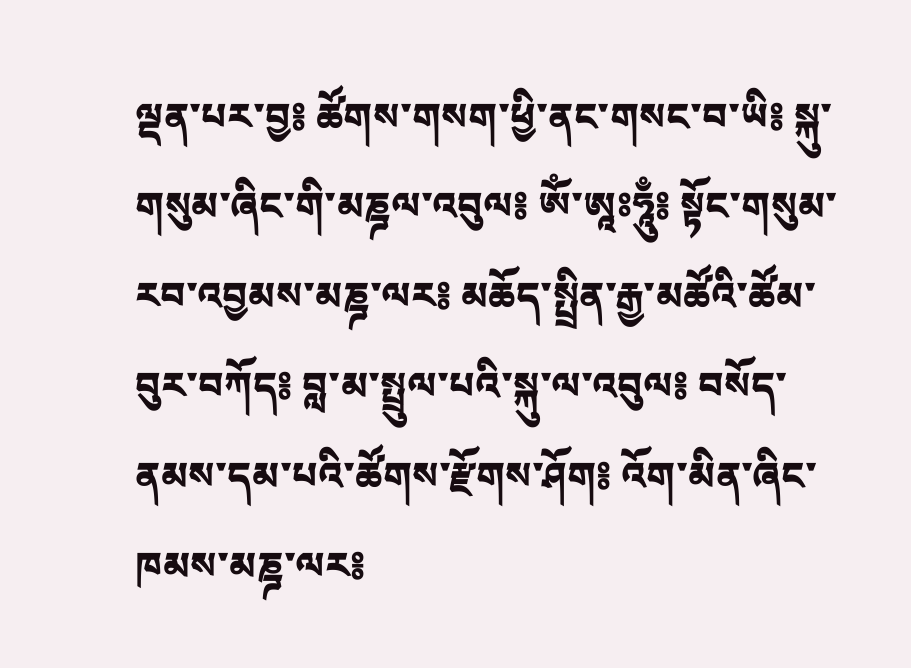ལྡན་པར་བྱ༔ ཚོགས་གསག་ཕྱི་ནང་གསང་བ་ཡི༔ སྐུ་གསུམ་ཞིང་གི་མཎྜལ་འབུལ༔ ཨོཾ་ཨཱཿཧཱུྃ༔ སྟོང་གསུམ་རབ་འབྱམས་མཎྜ་ལར༔ མཆོད་སྤྲིན་རྒྱ་མཚོའི་ཚོམ་བུར་བཀོད༔ བླ་མ་སྤྲུལ་པའི་སྐུ་ལ་འབུལ༔ བསོད་ནམས་དམ་པའི་ཚོགས་རྫོགས་ཤོག༔ འོག་མིན་ཞིང་ཁམས་མཎྜ་ལར༔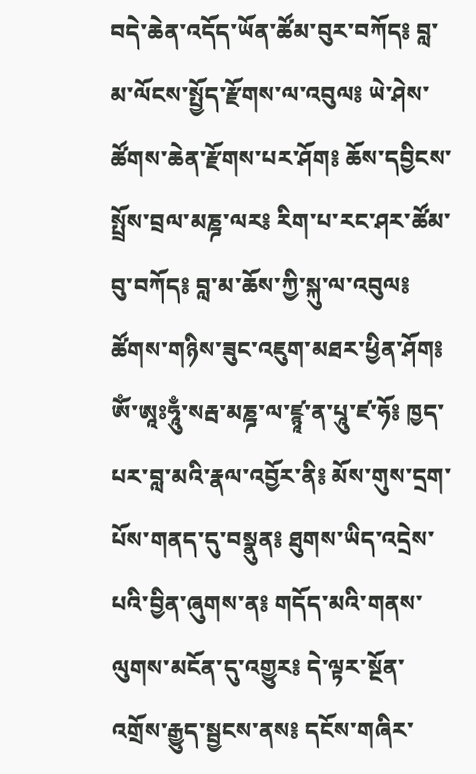བདེ་ཆེན་འདོད་ཡོན་ཚོམ་བུར་བཀོད༔ བླ་མ་ལོངས་སྤྱོད་རྫོགས་ལ་འབུལ༔ ཡེ་ཤེས་ཚོགས་ཆེན་རྫོགས་པར་ཤོག༔ ཆོས་དབྱིངས་སྤྲོས་བྲལ་མཎྜ་ལར༔ རིག་པ་རང་ཤར་ཚོམ་བུ་བཀོད༔ བླ་མ་ཆོས་ཀྱི་སྐུ་ལ་འབུལ༔ ཚོགས་གཉིས་ཟུང་འཇུག་མཐར་ཕྱིན་ཤོག༔ ཨོཾ་ཨཱཿཧཱུྃ་སརྦ་མཎྜ་ལ་ཛྙཱ་ན་པཱུ་ཛ་ཧོ༔ ཁྱད་པར་བླ་མའི་རྣལ་འབྱོར་ནི༔ མོས་གུས་དྲག་པོས་གནད་དུ་བསྣུན༔ ཐུགས་ཡིད་འདྲེས་པའི་བྱིན་ཞུགས་ན༔ གདོད་མའི་གནས་ལུགས་མངོན་དུ་འགྱུར༔ དེ་ལྟར་སྔོན་འགྲོས་རྒྱུད་སྦྱངས་ནས༔ དངོས་གཞིར་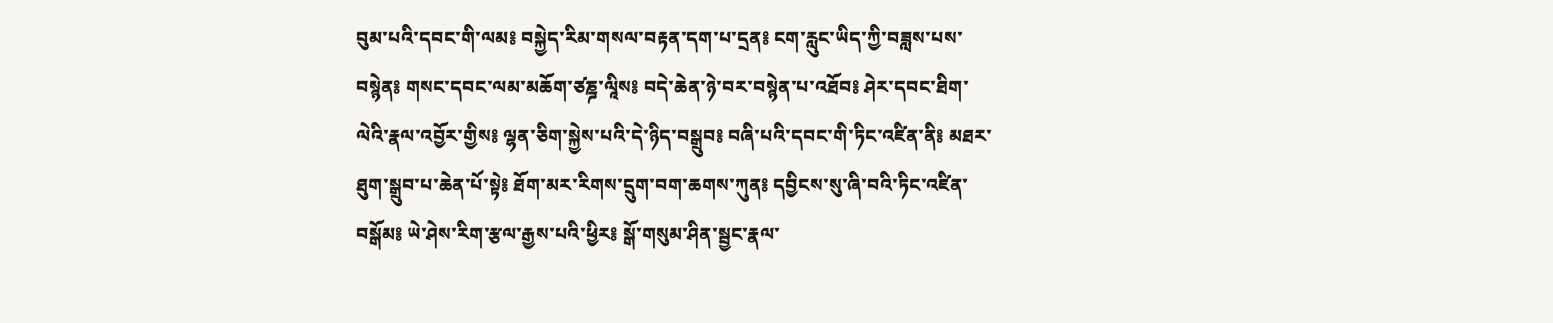བུམ་པའི་དབང་གི་ལམ༔ བསྐྱེད་རིམ་གསལ་བརྟན་དག་པ་དྲན༔ ངག་རླུང་ཡིད་ཀྱི་བཟླས་པས་བསྙེན༔ གསང་དབང་ལམ་མཆོག་ཙཎྜ་ལཱིས༔ བདེ་ཆེན་ཉེ་བར་བསྙེན་པ་འཐོབ༔ ཤེར་དབང་ཐིག་ལེའི་རྣལ་འབྱོར་གྱིས༔ ལྷན་ཅིག་སྐྱེས་པའི་དེ་ཉིད་བསྒྲུབ༔ བཞི་པའི་དབང་གི་ཏིང་འཛིན་ནི༔ མཐར་ཐུག་སྒྲུབ་པ་ཆེན་པོ་སྟེ༔ ཐོག་མར་རིགས་དྲུག་བག་ཆགས་ཀུན༔ དབྱིངས་སུ་ཞི་བའི་ཏིང་འཛིན་བསྒོམ༔ ཡེ་ཤེས་རིག་རྩལ་རྒྱས་པའི་ཕྱིར༔ སྒོ་གསུམ་ཤིན་སྦྱང་རྣལ་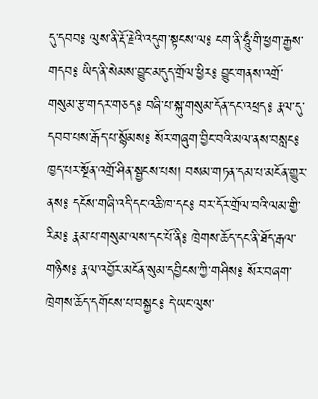དུ་དབབ༔ ལུས་ནི་རྡོ་རྗེའི་འདུག་སྟངས་ལ༔ ངག་ནི་ཧཱུྃ་གི་ཕྱག་རྒྱས་གདབ༔ ཡིད་ནི་སེམས་བྱུང་མདུད་གྲོལ་ཕྱིར༔ བྱུང་གནས་འགྲོ་གསུམ་རྩ་གདར་གཅད༔ བཞི་པ་སྐུ་གསུམ་དོན་དང་འཕྲད༔ རྣལ་དུ་དབབ་པས་རྒོད་པ་སྙོམས༔ སོར་གཞུག་བྱིང་བའི་མལ་ནས་བསླང༔ ཁྱད་པར་སྔོན་འགྲོ་ཤིན་སྦྱངས་པས། བསམ་གཏན་དམ་པ་མངོན་གྱུར་ནས༔ དངོས་གཞི་འདི་དང་འཆི་ཁ་དང༔ བར་དོར་གྲོལ་བའི་ལམ་གྱི་རིམ༔ རྣམ་པ་གསུམ་ལས་དང་པོ་ནི༔ ཁྲེགས་ཆོད་དང་ནི་ཐོད་རྒལ་གཉིས༔ རྣལ་འབྱོར་མངོན་སུམ་དབྱིངས་ཀྱི་གཤིས༔ སོར་བཞག་ཁྲེགས་ཆོད་དགོངས་པ་བསྐྱང༔ དེ་ཡང་ལུས་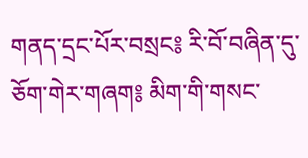གནད་དྲང་པོར་བསྲང༔ རི་བོ་བཞིན་དུ་ཅོག་གེར་གཞག༔ མིག་གི་གསང་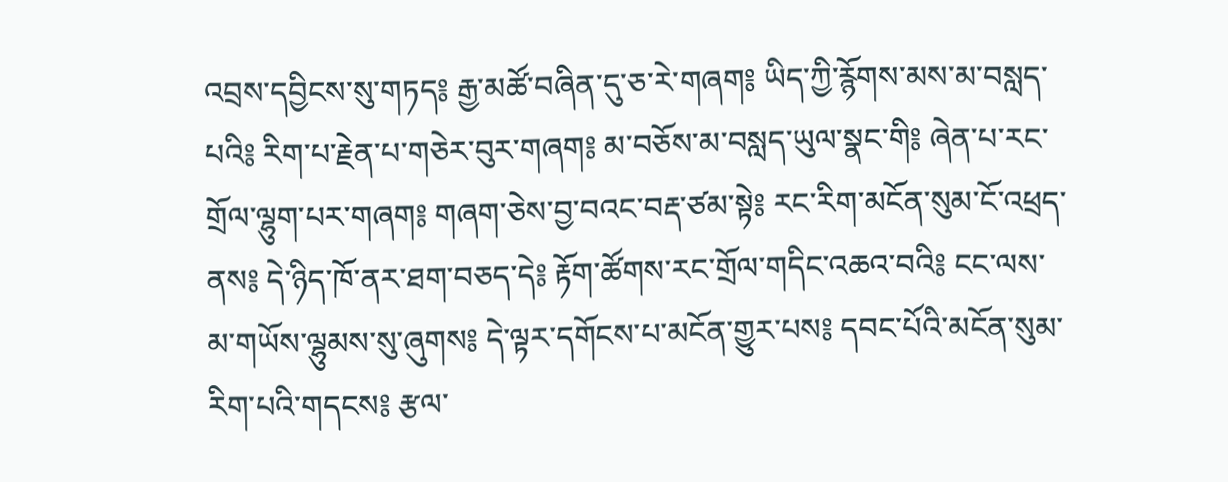འབྲས་དབྱིངས་སུ་གཏད༔ རྒྱ་མཚོ་བཞིན་དུ་ཅ་རེ་གཞག༔ ཡིད་ཀྱི་རྙོགས་མས་མ་བསླད་པའི༔ རིག་པ་རྗེན་པ་གཅེར་བུར་གཞག༔ མ་བཅོས་མ་བསླད་ཡུལ་སྣང་གི༔ ཞེན་པ་རང་གྲོལ་ལྷུག་པར་གཞག༔ གཞག་ཅེས་བྱ་བའང་བརྡ་ཙམ་སྟེ༔ རང་རིག་མངོན་སུམ་ངོ་འཕྲད་ནས༔ དེ་ཉིད་ཁོ་ནར་ཐག་བཅད་དེ༔ རྟོག་ཚོགས་རང་གྲོལ་གདིང་འཆའ་བའི༔ ངང་ལས་མ་གཡོས་ལྷུམས་སུ་ཞུགས༔ དེ་ལྟར་དགོངས་པ་མངོན་གྱུར་པས༔ དབང་པོའི་མངོན་སུམ་རིག་པའི་གདངས༔ རྩལ་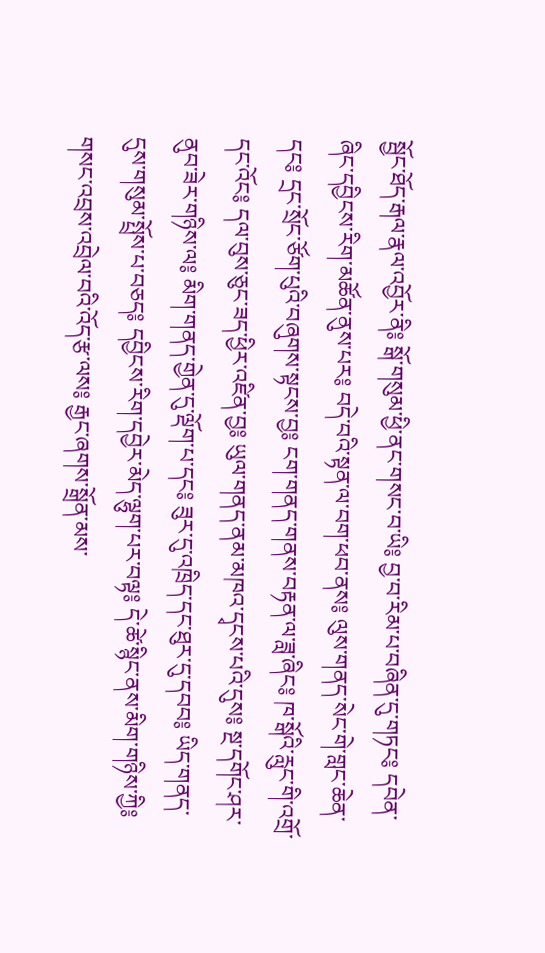སྦྱོང་ཐོད་རྒལ་རྣལ་འབྱོར་ནི༔ སྒོ་གསུམ་ཕྱི་ནང་གསང་བ་ཡི༔ བྱ་བ་རིམ་པ་བཞིན་དུ་གཏང༔ དབེན་ཞིང་དབྱིངས་རིག་མཚོན་ནུས་པར༔ བདེ་བའི་སྟན་ལ་བག་ཕབ་ནས༔ ལུས་གནད་སེང་གེ་གླང་ཆེན་དང༔ དྲང་སྲོང་ཙོག་པུའི་བཞུགས་སྟངས་བྱ༔ ངག་གནད་གནས་བརྟན་ལ་ཟླ་ཞིང༔ ཁ་སྒོའི་རླུང་གི་འགྲོ་དང་འོང༔ དལ་བུས་ཅུང་ཟད་ཕྱིར་འཛིན་བྱ༔ ཡུལ་གནད་ནམ་མཁའ་དྭངས་པའི་དུས༔ སྔ་དགོང་ཤར་ནུབ་ཟེར་གཉིས་ལ༔ མིག་གནད་གྱེན་དུ་ལྡོག་པ་དང༔ ཟུར་དུ་འཁྲིད་དང་ཐུར་དུ་དབབ༔ ཡིད་གནད་དུས་གསུམ་སྤྲོས་པ་བཅད༔ དབྱིངས་རིག་དབྱེར་མེད་ལྷུག་པར་བལྟ༔ དེ་ཚེ་སྙིང་ནས་མིག་གཉིས་ཀྱི༔ གསང་འབྲས་འབྲེལ་བའི་འོད་རྩ་ལས༔ རྒྱང་ཞགས་སྒྲོན་མས་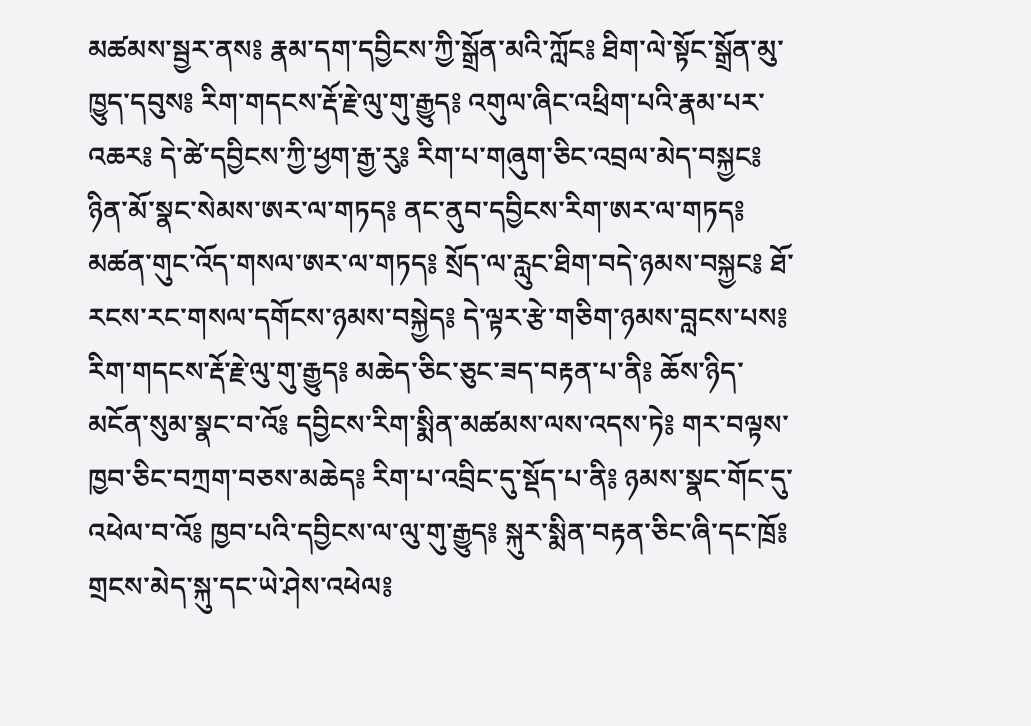མཚམས་སྦྱར་ནས༔ རྣམ་དག་དབྱིངས་ཀྱི་སྒྲོན་མའི་ཀློང༔ ཐིག་ལེ་སྟོང་སྒྲོན་མུ་ཁྱུད་དབུས༔ རིག་གདངས་རྡོ་རྗེ་ལུ་གུ་རྒྱུད༔ འགུལ་ཞིང་འཕྲིག་པའི་རྣམ་པར་འཆར༔ དེ་ཚེ་དབྱིངས་ཀྱི་ཕྱག་རྒྱ་རུ༔ རིག་པ་གཞུག་ཅིང་འབྲལ་མེད་བསྐྱང༔ ཉིན་མོ་སྣང་སེམས་ཨར་ལ་གཏད༔ ནང་ནུབ་དབྱིངས་རིག་ཨར་ལ་གཏད༔ མཚན་གུང་འོད་གསལ་ཨར་ལ་གཏད༔ སྲོད་ལ་རླུང་ཐིག་བདེ་ཉམས་བསྐྱང༔ ཐོ་རངས་རང་གསལ་དགོངས་ཉམས་བསྐྱེད༔ དེ་ལྟར་རྩེ་གཅིག་ཉམས་བླངས་པས༔ རིག་གདངས་རྡོ་རྗེ་ལུ་གུ་རྒྱུད༔ མཆེད་ཅིང་ཅུང་ཟད་བརྟན་པ་ནི༔ ཆོས་ཉིད་མངོན་སུམ་སྣང་བ་འོ༔ དབྱིངས་རིག་སྨིན་མཚམས་ལས་འདས་ཏེ༔ གར་བལྟས་ཁྱབ་ཅིང་བཀྲག་བཅས་མཆེད༔ རིག་པ་འབྲིང་དུ་སྡོད་པ་ནི༔ ཉམས་སྣང་གོང་དུ་འཕེལ་བ་འོ༔ ཁྱབ་པའི་དབྱིངས་ལ་ལུ་གུ་རྒྱུད༔ སྐུར་སྨིན་བརྟན་ཅིང་ཞི་དང་ཁྲོ༔ གྲངས་མེད་སྐུ་དང་ཡེ་ཤེས་འཕེལ༔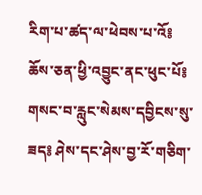རིག་པ་ཚད་ལ་ཕེབས་པ་འོ༔ ཆོས་ཅན་ཕྱི་འབྱུང་ནང་ཕུང་པོ༔ གསང་བ་རླུང་སེམས་དབྱིངས་སུ་ཟད༔ ཤེས་དང་ཤེས་བྱ་རོ་གཅིག་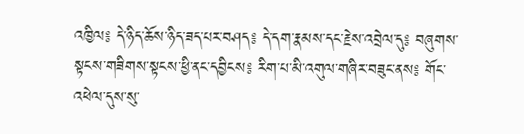འཁྱིལ༔ དེ་ཉིད་ཆོས་ཉིད་ཟད་པར་བཤད༔ དེ་དག་རྣམས་དང་རྗེས་འབྲེལ་དུ༔ བཞུགས་སྟངས་གཟིགས་སྟངས་ཕྱི་ནང་དབྱིངས༔ རིག་པ་མི་འགུལ་གཞིར་བཟུང་ནས༔ གོང་འཕེལ་དུས་སུ་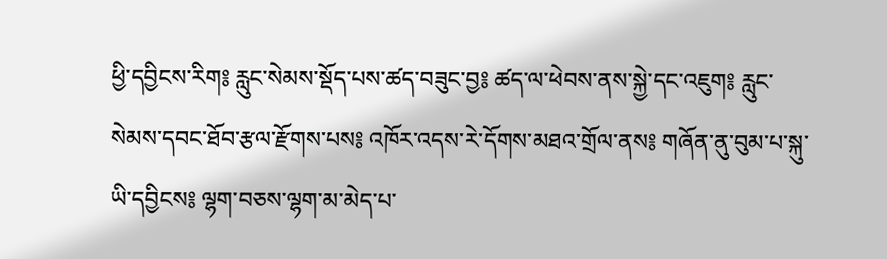ཕྱི་དབྱིངས་རིག༔ རླུང་སེམས་སྡོད་པས་ཚད་བཟུང་བྱ༔ ཚད་ལ་ཕེབས་ནས་སྐྱེ་དང་འཇུག༔ རླུང་སེམས་དབང་ཐོབ་རྩལ་རྫོགས་པས༔ འཁོར་འདས་རེ་དོགས་མཐའ་གྲོལ་ནས༔ གཞོན་ནུ་བུམ་པ་སྐུ་ཡི་དབྱིངས༔ ལྷག་བཅས་ལྷག་མ་མེད་པ་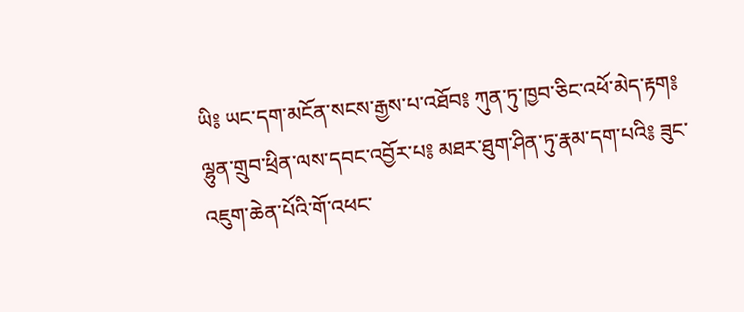ཡི༔ ཡང་དག་མངོན་སངས་རྒྱས་པ་འཐོབ༔ ཀུན་ཏུ་ཁྱབ་ཅིང་འཕོ་མེད་རྟག༔ ལྷུན་གྲུབ་ཕྲིན་ལས་དབང་འབྱོར་པ༔ མཐར་ཐུག་ཤིན་ཏུ་རྣམ་དག་པའི༔ ཟུང་འཇུག་ཆེན་པོའི་གོ་འཕང་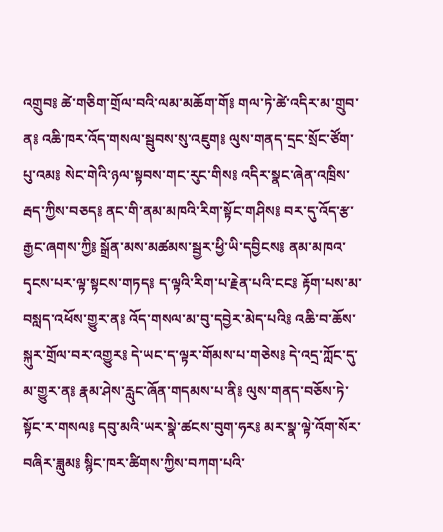འགྲུབ༔ ཚེ་གཅིག་གྲོལ་བའི་ལམ་མཆོག་གོ༔ གལ་ཏེ་ཚེ་འདིར་མ་གྲུབ་ན༔ འཆི་ཁར་འོད་གསལ་སྦུབས་སུ་འཇུག༔ ལུས་གནད་དྲང་སྲོང་ཙོག་པུ་འམ༔ སེང་གེའི་ཉལ་སྟབས་གང་རུང་གིས༔ འདིར་སྣང་ཞེན་འཁྲིས་རྦད་ཀྱིས་བཅད༔ ནང་གི་ནམ་མཁའི་རིག་སྟོང་གཤིས༔ བར་དུ་འོད་རྩ་རྒྱང་ཞགས་ཀྱི༔ སྒྲོན་མས་མཚམས་སྦྱར་ཕྱི་ཡི་དབྱིངས༔ ནམ་མཁའ་དྭངས་པར་ལྟ་སྟངས་གཏད༔ ད་ལྟའི་རིག་པ་རྗེན་པའི་ངང༔ རྟོག་པས་མ་བསླད་འཕོས་གྱུར་ན༔ འོད་གསལ་མ་བུ་དབྱེར་མེད་པའི༔ འཆི་བ་ཆོས་སྐུར་གྲོལ་བར་འགྱུར༔ དེ་ཡང་ད་ལྟར་གོམས་པ་གཅེས༔ དེ་འདྲ་ཀློང་དུ་མ་གྱུར་ན༔ རྣམ་ཤེས་རླུང་ཞོན་གདམས་པ་ནི༔ ལུས་གནད་བཅོས་ཏེ་སྟོང་ར་གསལ༔ དབུ་མའི་ཡར་སྣེ་ཚངས་བུག་ཧར༔ མར་སྣ་ལྟེ་འོག་སོར་བཞིར་ཟླུམ༔ སྙིང་ཁར་ཚིགས་ཀྱིས་བཀག་པའི་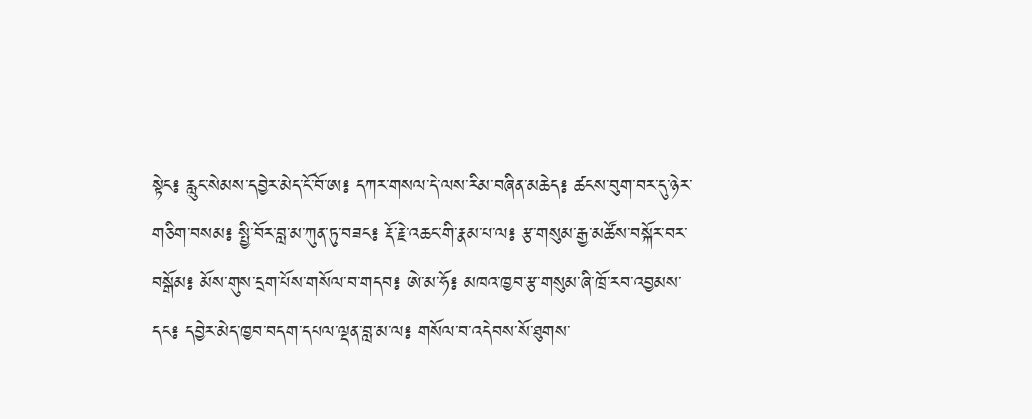སྟེང༔ རླུང་སེམས་དབྱེར་མེད་ངོ་བོ་ཨ༔ དཀར་གསལ་དེ་ལས་རིམ་བཞིན་མཆེད༔ ཚངས་བུག་བར་དུ་ཉེར་གཅིག་བསམ༔ སྤྱི་བོར་བླ་མ་ཀུན་ཏུ་བཟང༔ རྡོ་རྗེ་འཆང་གི་རྣམ་པ་ལ༔ རྩ་གསུམ་རྒྱ་མཚོས་བསྐོར་བར་བསྒོམ༔ མོས་གུས་དྲག་པོས་གསོལ་བ་གདབ༔ ཨེ་མ་ཧོ༔ མཁའ་ཁྱབ་རྩ་གསུམ་ཞི་ཁྲོ་རབ་འབྱམས་དང༔ དབྱེར་མེད་ཁྱབ་བདག་དཔལ་ལྡན་བླ་མ་ལ༔ གསོལ་བ་འདེབས་སོ་ཐུགས་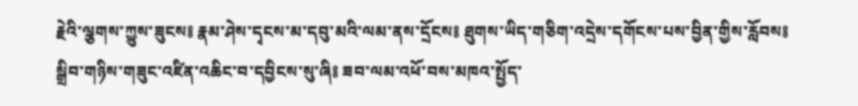རྗེའི་ལྕགས་ཀྱུས་ཟུངས༔ རྣམ་ཤེས་དྭངས་མ་དབུ་མའི་ལམ་ནས་དྲོངས༔ ཐུགས་ཡིད་གཅིག་འདྲེས་དགོངས་པས་བྱིན་གྱིས་རློབས༔ སྒྲིབ་གཉིས་གཟུང་འཛིན་འཆིང་བ་དབྱིངས་སུ་ཞི༔ ཟབ་ལམ་འཕོ་བས་མཁའ་སྤྱོད་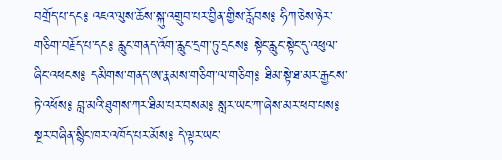བགྲོད་པ་དང༔ འཇའ་ལུས་ཆོས་སྐུ་འགྲུབ་པར་བྱིན་གྱིས་རློབས༔ ཧིཀ་ཅེས་ཉེར་གཅིག་བརྗོད་པ་དང༔ རླུང་གནད་འོག་རླུང་དྲག་ཏུ་དྲངས༔ སྟེང་རླུང་སྟེང་དུ་འཕུལ་ཞིང་འཕངས༔ དམིགས་གནད་ཨ་རྣམས་གཅིག་ལ་གཅིག༔ ཐིམ་སྟེ་ཐ་མར་རྒྱངས་ཏེ་འཕོས༔ བླ་མའི་ཐུགས་ཀར་ཐིམ་པར་བསམ༔ སླར་ཡང་ཀ་ཞེས་མར་ཕབ་པས༔ སྔར་བཞིན་སྙིང་ཁར་འཁོད་པར་མོས༔ དེ་ལྟར་ཡང་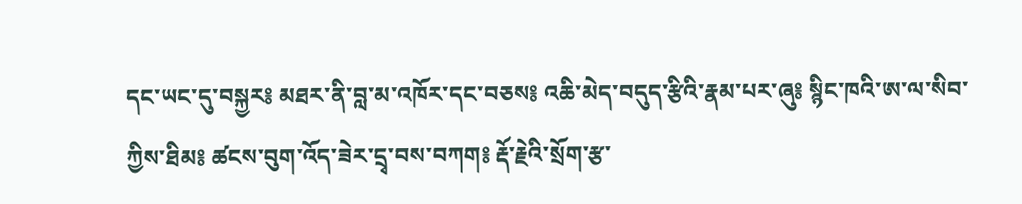དང་ཡང་དུ་བསྐྱར༔ མཐར་ནི་བླ་མ་འཁོར་དང་བཅས༔ འཆི་མེད་བདུད་རྩིའི་རྣམ་པར་ཞུ༔ སྙིང་ཁའི་ཨ་ལ་སིབ་ཀྱིས་ཐིམ༔ ཚངས་བུག་འོད་ཟེར་དྲྭ་བས་བཀག༔ རྡོ་རྗེའི་སྲོག་རྩ་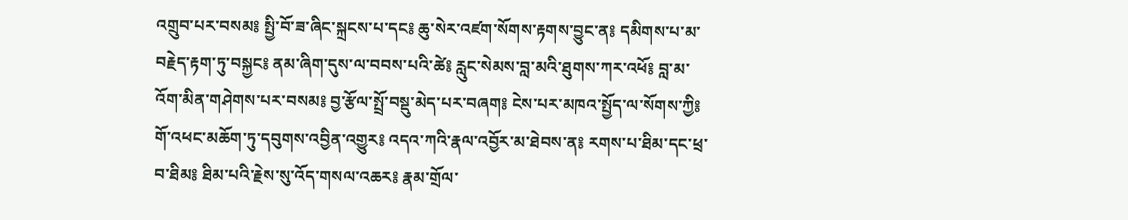འགྲུབ་པར་བསམ༔ སྤྱི་བོ་ཟ་ཞིང་སྐྲངས་པ་དང༔ ཆུ་སེར་འཛག་སོགས་རྟགས་བྱུང་ན༔ དམིགས་པ་མ་བརྗེད་རྟག་ཏུ་བསྐྱང༔ ནམ་ཞིག་དུས་ལ་བབས་པའི་ཚེ༔ རླུང་སེམས་བླ་མའི་ཐུགས་ཀར་འཕོ༔ བླ་མ་འོག་མིན་གཤེགས་པར་བསམ༔ བྱ་རྩོལ་སྤྲོ་བསྡུ་མེད་པར་བཞག༔ ངེས་པར་མཁའ་སྤྱོད་ལ་སོགས་ཀྱི༔ གོ་འཕང་མཆོག་ཏུ་དབུགས་འབྱིན་འགྱུར༔ འདའ་ཀའི་རྣལ་འབྱོར་མ་ཐེབས་ན༔ རགས་པ་ཐིམ་དང་ཕྲ་བ་ཐིམ༔ ཐིམ་པའི་རྗེས་སུ་འོད་གསལ་འཆར༔ རྣམ་གྲོལ་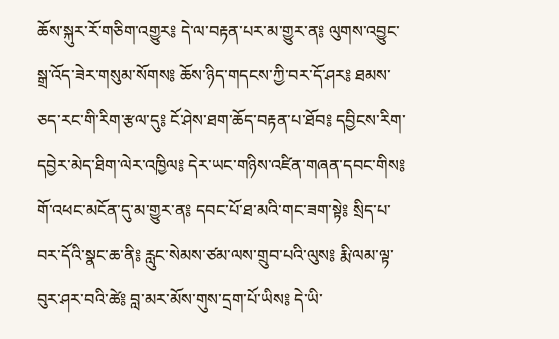ཆོས་སྐུར་རོ་གཅིག་འགྱུར༔ དེ་ལ་བརྟན་པར་མ་གྱུར་ན༔ ལུགས་འབྱུང་སྒྲ་འོད་ཟེར་གསུམ་སོགས༔ ཆོས་ཉིད་གདངས་ཀྱི་བར་དོ་ཤར༔ ཐམས་ཅད་རང་གི་རིག་རྩལ་དུ༔ ངོ་ཤེས་ཐག་ཆོད་བརྟན་པ་ཐོབ༔ དབྱིངས་རིག་དབྱེར་མེད་ཐིག་ལེར་འཁྱིལ༔ དེར་ཡང་གཉིས་འཛིན་གཞན་དབང་གིས༔ གོ་འཕང་མངོན་དུ་མ་གྱུར་ན༔ དབང་པོ་ཐ་མའི་གང་ཟག་སྟེ༔ སྲིད་པ་བར་དོའི་སྣང་ཆ་ནི༔ རླུང་སེམས་ཙམ་ལས་གྲུབ་པའི་ལུས༔ རྨི་ལམ་ལྟ་བུར་ཤར་བའི་ཚེ༔ བླ་མར་མོས་གུས་དྲག་པོ་ཡིས༔ དེ་ཡི་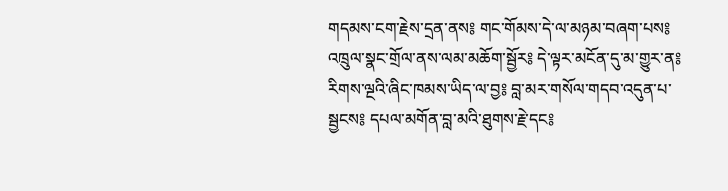གདམས་ངག་རྗེས་དྲན་ནས༔ གང་གོམས་དེ་ལ་མཉམ་བཞག་པས༔ འཁྲུལ་སྣང་གྲོལ་ནས་ལམ་མཆོག་སྦྱོར༔ དེ་ལྟར་མངོན་དུ་མ་གྱུར་ན༔ རིགས་ལྔའི་ཞིང་ཁམས་ཡིད་ལ་བྱ༔ བླ་མར་གསོལ་གདབ་འདུན་པ་སྦྱངས༔ དཔལ་མགོན་བླ་མའི་ཐུགས་རྗེ་དང༔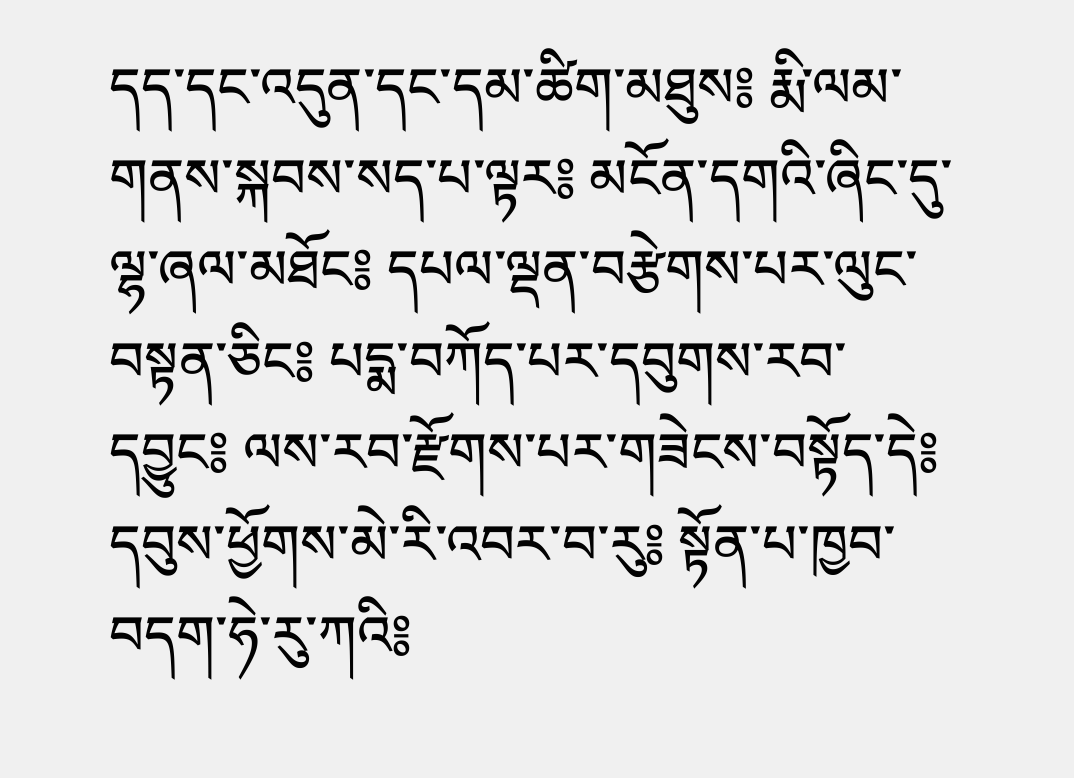དད་དང་འདུན་དང་དམ་ཚིག་མཐུས༔ རྨི་ལམ་གནས་སྐབས་སད་པ་ལྟར༔ མངོན་དགའི་ཞིང་དུ་ལྷ་ཞལ་མཐོང༔ དཔལ་ལྡན་བརྩེགས་པར་ལུང་བསྟན་ཅིང༔ པདྨ་བཀོད་པར་དབུགས་རབ་དབྱུང༔ ལས་རབ་རྫོགས་པར་གཟེངས་བསྟོད་དེ༔ དབུས་ཕྱོགས་མེ་རི་འབར་བ་རུ༔ སྟོན་པ་ཁྱབ་བདག་ཧེ་རུ་ཀའི༔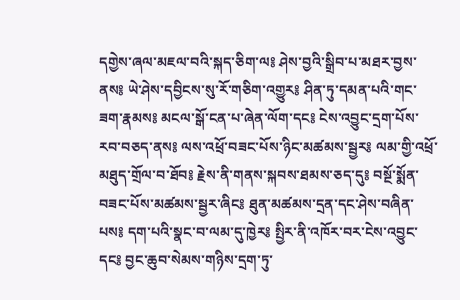དགྱེས་ཞལ་མཇལ་བའི་སྐད་ཅིག་ལ༔ ཤེས་བྱའི་སྒྲིབ་པ་མཐར་བྱས་ནས༔ ཡེ་ཤེས་དབྱིངས་སུ་རོ་གཅིག་འགྱུར༔ ཤིན་ཏུ་དམན་པའི་གང་ཟག་རྣམས༔ མངལ་སྒོ་ངན་པ་ཞེན་ལོག་དང༔ ངེས་འབྱུང་དྲག་པོས་རབ་བཅད་ནས༔ ལས་འཕྲོ་བཟང་པོས་ཉིང་མཚམས་སྦྱར༔ ལམ་གྱི་འཕྲོ་མཐུད་གྲོལ་བ་ཐོབ༔ རྗེས་ནི་གནས་སྐབས་ཐམས་ཅད་དུ༔ བསྔོ་སྨོན་བཟང་པོས་མཚམས་སྦྱར་ཞིང༔ ཐུན་མཚམས་དྲན་དང་ཤེས་བཞིན་པས༔ དག་པའི་སྣང་བ་ལམ་དུ་ཁྱེར༔ སྤྱིར་ནི་འཁོར་བར་ངེས་འབྱུང་དང༔ བྱང་ཆུབ་སེམས་གཉིས་དྲག་ཏུ་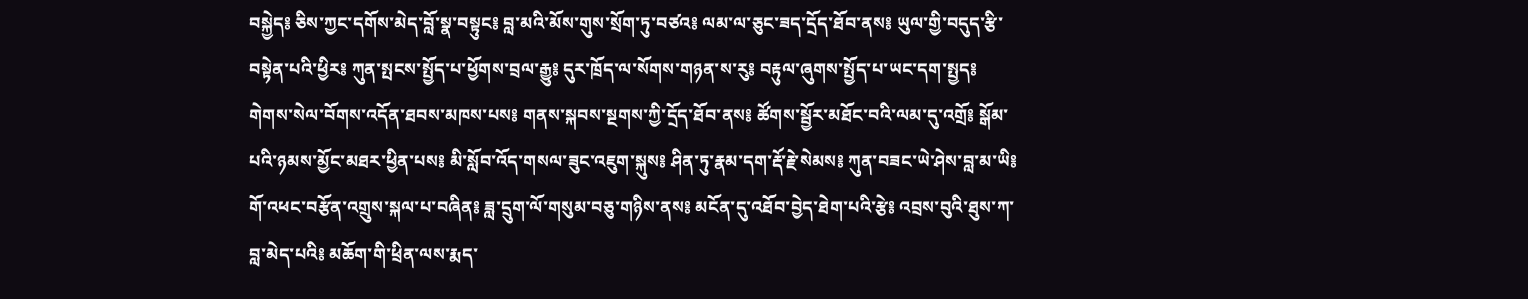བསྐྱེད༔ ཅིས་ཀྱང་དགོས་མེད་བློ་སྣ་བསྟུང༔ བླ་མའི་མོས་གུས་སྲོག་ཏུ་བཙའ༔ ལམ་ལ་ཅུང་ཟད་དྲོད་ཐོབ་ནས༔ ཡུལ་གྱི་བདུད་རྩི་བསྟེན་པའི་ཕྱིར༔ ཀུན་སྤངས་སྤྱོད་པ་ཕྱོགས་བྲལ་རྒྱུ༔ དུར་ཁྲོད་ལ་སོགས་གཉན་ས་རུ༔ བརྟུལ་ཞུགས་སྤྱོད་པ་ཡང་དག་སྤྱད༔ གེགས་སེལ་བོགས་འདོན་ཐབས་མཁས་པས༔ གནས་སྐབས་སྔགས་ཀྱི་དྲོད་ཐོབ་ནས༔ ཚོགས་སྦྱོར་མཐོང་བའི་ལམ་དུ་འགྲོ༔ སྒོམ་པའི་ཉམས་མྱོང་མཐར་ཕྱིན་པས༔ མི་སློབ་འོད་གསལ་ཟུང་འཇུག་སྐུས༔ ཤིན་ཏུ་རྣམ་དག་རྡོ་རྗེ་སེམས༔ ཀུན་བཟང་ཡེ་ཤེས་བླ་མ་ཡི༔ གོ་འཕང་བརྩོན་འགྲུས་སྐལ་པ་བཞིན༔ ཟླ་དྲུག་ལོ་གསུམ་བཅུ་གཉིས་ནས༔ མངོན་དུ་འཐོབ་བྱེད་ཐེག་པའི་རྩེ༔ འབྲས་བུའི་ཐུས་ཀ་བླ་མེད་པའི༔ མཆོག་གི་ཕྲིན་ལས་རྨད་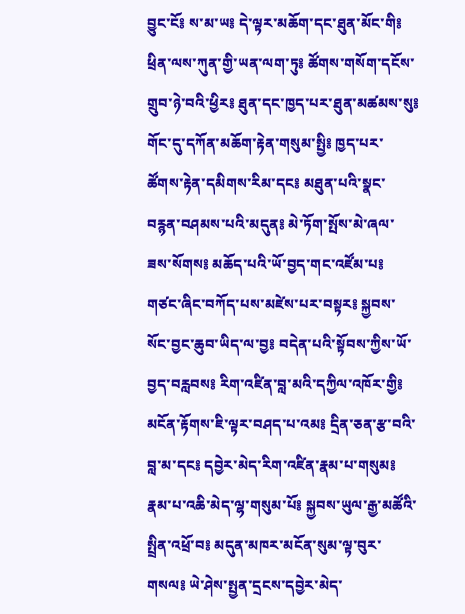བྱུང་ངོ༔ ས་མ་ཡ༔ དེ་ལྟར་མཆོག་དང་ཐུན་མོང་གི༔ ཕྲིན་ལས་ཀུན་གྱི་ཡན་ལག་ཏུ༔ ཚོགས་གསོག་དངོས་གྲུབ་ཉེ་བའི་ཕྱིར༔ ཐུན་དང་ཁྱད་པར་ཐུན་མཚམས་སུ༔ གོང་དུ་དཀོན་མཆོག་རྟེན་གསུམ་སྤྱི༔ ཁྱད་པར་ཚོགས་རྟེན་དམིགས་རིམ་དང༔ མཐུན་པའི་སྣང་བརྙན་བཤམས་པའི་མདུན༔ མེ་ཏོག་སྤོས་མེ་ཞལ་ཟས་སོགས༔ མཆོད་པའི་ཡོ་བྱད་གང་འཛོམ་པ༔ གཙང་ཞིང་བཀོད་པས་མཛེས་པར་བསྟར༔ སྐྱབས་སོང་བྱང་ཆུབ་ཡིད་ལ་བྱ༔ བདེན་པའི་སྟོབས་ཀྱིས་ཡོ་བྱད་བརླབས༔ རིག་འཛིན་བླ་མའི་དཀྱིལ་འཁོར་གྱི༔ མངོན་རྟོགས་ཇི་ལྟར་བཤད་པ་འམ༔ དྲིན་ཅན་རྩ་བའི་བླ་མ་དང༔ དབྱེར་མེད་རིག་འཛིན་རྣམ་པ་གསུམ༔ རྣམ་པ་འཆི་མེད་ལྷ་གསུམ་པོ༔ སྐྱབས་ཡུལ་རྒྱ་མཚོའི་སྤྲིན་འཕྲོ་བ༔ མདུན་མཁར་མངོན་སུམ་ལྟ་བུར་གསལ༔ ཡེ་ཤེས་སྤྱན་དྲངས་དབྱེར་མེད་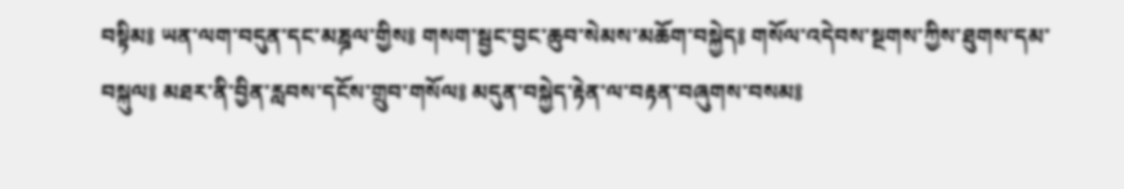བསྟིམ༔ ཡན་ལག་བདུན་དང་མཎྜལ་གྱིས༔ གསག་སྦྱང་བྱང་ཆུབ་སེམས་མཆོག་བསྐྱེད༔ གསོལ་འདེབས་སྔགས་ཀྱིས་ཐུགས་དམ་བསྐུལ༔ མཐར་ནི་བྱིན་རླབས་དངོས་གྲུབ་གསོལ༔ མདུན་བསྐྱེད་རྟེན་ལ་བརྟན་བཞུགས་བསམ༔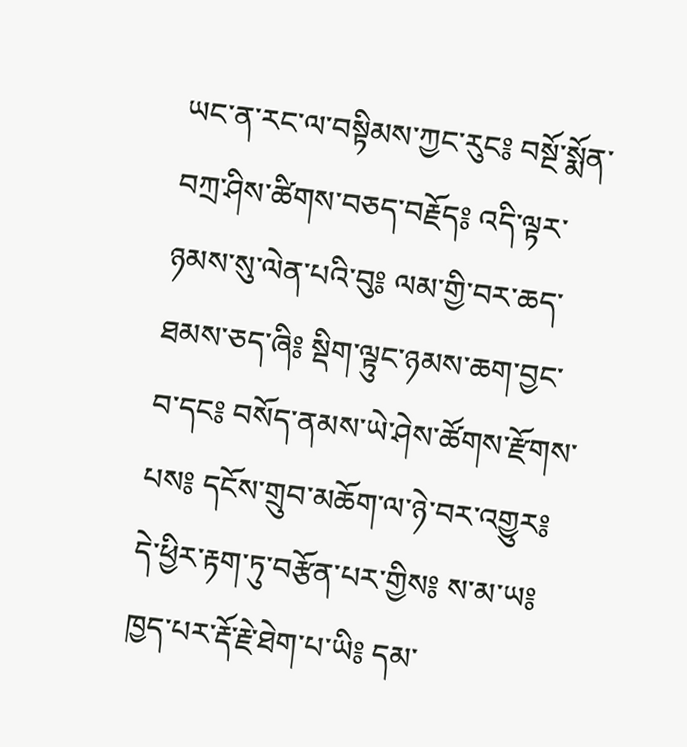ཡང་ན་རང་ལ་བསྟིམས་ཀྱང་རུང༔ བསྔོ་སྨོན་བཀྲ་ཤིས་ཚིགས་བཅད་བརྗོད༔ འདི་ལྟར་ཉམས་སུ་ལེན་པའི་བུ༔ ལམ་གྱི་བར་ཆད་ཐམས་ཅད་ཞི༔ སྡིག་ལྟུང་ཉམས་ཆག་བྱང་བ་དང༔ བསོད་ནམས་ཡེ་ཤེས་ཚོགས་རྫོགས་པས༔ དངོས་གྲུབ་མཆོག་ལ་ཉེ་བར་འགྱུར༔ དེ་ཕྱིར་རྟག་ཏུ་བརྩོན་པར་གྱིས༔ ས་མ་ཡ༔ ཁྱད་པར་རྡོ་རྗེ་ཐེག་པ་ཡི༔ དམ་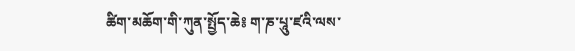ཚིག་མཆོག་གི་ཀུན་སྤྱོད་ཆེ༔ ག་ཎ་པཱུ་ཛའི་ལས་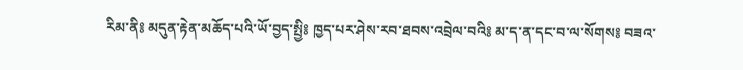རིམ་ནི༔ མདུན་རྟེན་མཆོད་པའི་ཡོ་བྱད་སྤྱི༔ ཁྱད་པར་ཤེས་རབ་ཐབས་འབྲེལ་བའི༔ མ་ད་ན་དང་བ་ལ་སོགས༔ བཟའ་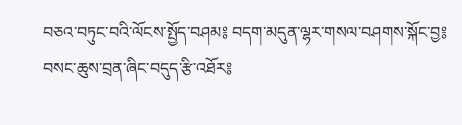བཅའ་བཏུང་བའི་ལོངས་སྤྱོད་བཤམ༔ བདག་མདུན་ལྷར་གསལ་བཤགས་སྐོང་བྱ༔ བསང་ཆུས་བྲན་ཞིང་བདུད་རྩི་འཐོར༔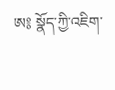ཨ༔ སྣོད་ཀྱི་འཇིག་